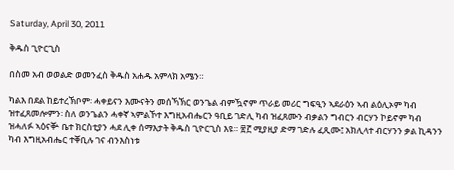Saturday, April 30, 2011

ቅዱስ ጊዮርጊስ

በስመ አብ ወወልድ ወመንፈስ ቅዱስ አሐዱ አምላክ አሜን።

ካልእ በደል ከይተረኽቦም፡ ሓቀይናን እሙናትን መሰኻኽር ወንጌል ብምዃኖም ጥራይ መሪር ግፍዒን ኣደራዕን ኣብ ልዕሊኦም ካብ ዝተፈጸመሎምን፡ ስለ ወንጌልን ሓቀኛ ኣምልኾተ እግዚአብሔርን ዓቢይ ገድሊ ካብ ዝፈጸሙን ብቃልን ግብርን ብርሃን ኮይኖም ካብ ዝሓለፉ ኣዕናቝ ቤተ ክርስቲያን ሓደ ሊቀ ሰማእታት ቅዱስ ጊዮርጊስ እዩ። ፳፫ ሚያዚያ ድማ ገድሉ ፈጺሙ፤ አክሊላተ ብርሃንን ቃል ኪዳንን ካብ እግዚአብሔር ተቐቢሉ ገና ብንእስነቱ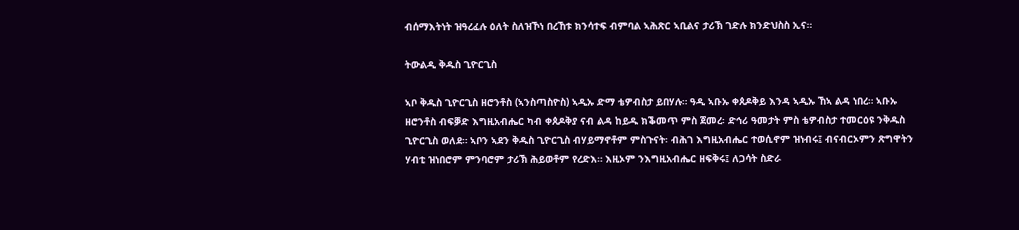ብሰማእትነት ዝዓረፈሉ ዕለት ስለዝኾነ በረኸቱ ክንሳተፍ ብምባል ኣሕጽር ኣቢልና ታሪኽ ገድሉ ክንድህስስ ኢና።

ትውልዲ ቅዱስ ጊዮርጊስ

ኣቦ ቅዱስ ጊዮርጊስ ዘሮንቶስ (ኣንስጣስዮስ) ኣዲኡ ድማ ቴዎብስታ ይበሃሉ። ዓዲ ኣቡኡ ቀጰዶቅይ እንዳ ኣዲኡ ኸኣ ልዳ ነበረ። ኣቡኡ ዘሮንቶስ ብፍቓድ እግዚአብሔር ካብ ቀጰዶቅያ ናብ ልዳ ከይዱ ክቕመጥ ምስ ጀመረ፡ ድኅሪ ዓመታት ምስ ቴዎብስታ ተመርዕዩ ንቅዱስ ጊዮርጊስ ወለደ። ኣቦን ኣደን ቅዱስ ጊዮርጊስ ብሃይማኖቶም ምስጉናት፡ ብሕገ እግዚአብሔር ተወሲኖም ዝነብሩ፤ ብናብርኦምን ጽግዋትን ሃብቲ ዝነበሮም ምንባሮም ታሪኽ ሕይወቶም የረድእ። እዚኦም ንእግዚአብሔር ዘፍቅሩ፤ ለጋሳት ስድራ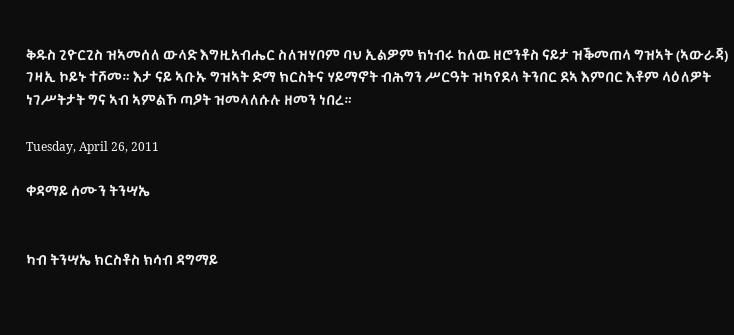ቅዱስ ጊዮርጊስ ዝኣመሰለ ውላድ እግዚአብሔር ስለዝሃቦም ባህ ኢልዎም ክነብሩ ከለዉ ዘሮንቶስ ናይታ ዝቕመጠላ ግዝኣት (ኣውራጃ) ገዛኢ ኮይኑ ተሾመ። እታ ናይ ኣቡኡ ግዝኣት ድማ ክርስትና ሃይማኖት ብሕግን ሥርዓት ዝካየደላ ትንበር ደኣ እምበር እቶም ላዕለዎት ነገሥትታት ግና ኣብ ኣምልኾ ጣዖት ዝመላለሱሉ ዘመን ነበረ።

Tuesday, April 26, 2011

ቀዳማይ ሰሙን ትንሣኤ


ካብ ትንሣኤ ክርስቶስ ክሳብ ዳግማይ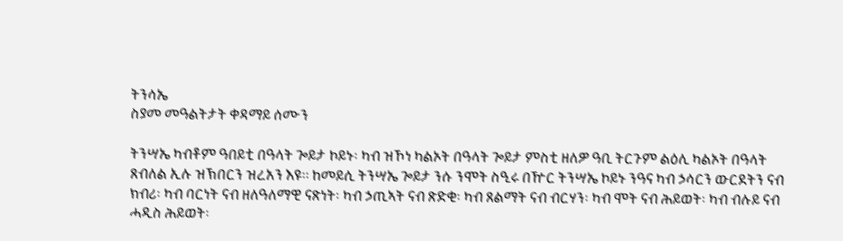ትንሳኤ
ስያመ መዓልትታት ቀዳማይ ሰሙን

ትንሣኤ ካብቶም ዓበይቲ በዓላት ጐይታ ኮይኑ፡ ካብ ዝኾነ ካልኦት በዓላት ጐይታ ምስቲ ዘለዎ ዓቢ ትርጉም ልዕሊ ካልኦት በዓላት ጸብለል ኢሉ ዝኽበርን ዝረአን እዩ። ከመይሲ ትንሣኤ ጐይታ ንሱ ንሞት ስዒሩ በዅር ትንሣኤ ኮይኑ ንዓና ካብ ኃሳርን ውርደትን ናብ ክብሪ፡ ካብ ባርነት ናብ ዘለዓለማዊ ናጽነት፡ ካብ ኃጢኣት ናብ ጽድቂ፡ ካብ ጸልማት ናብ ብርሃን፡ ካብ ሞት ናብ ሕይወት፡ ካብ ብሉይ ናብ ሓዲስ ሕይወት፡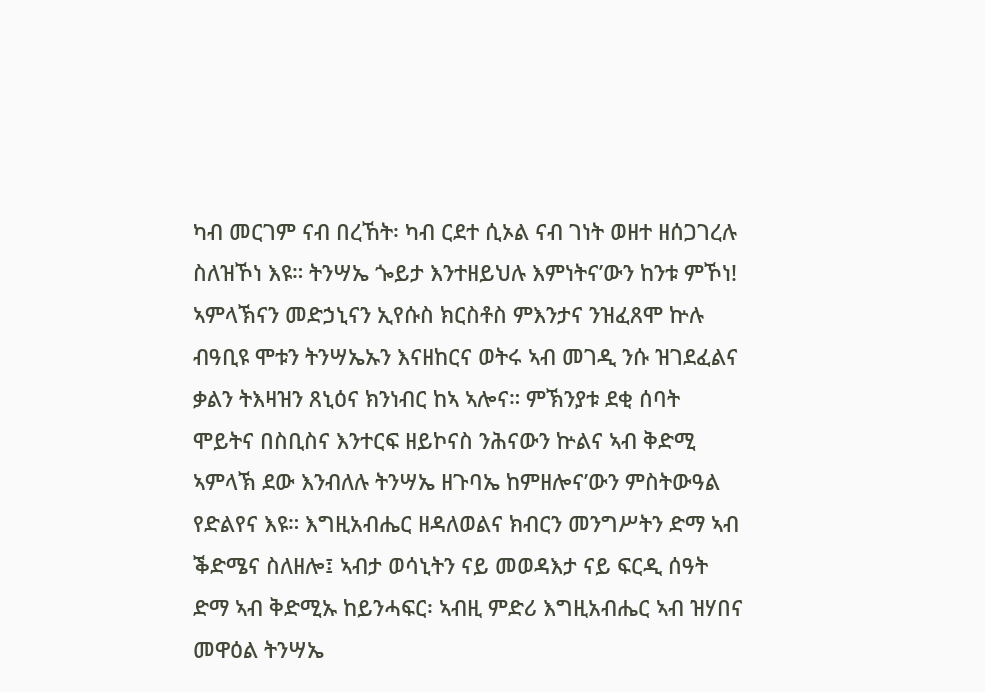ካብ መርገም ናብ በረኸት፡ ካብ ርደተ ሲኦል ናብ ገነት ወዘተ ዘሰጋገረሉ ስለዝኾነ እዩ። ትንሣኤ ጐይታ እንተዘይህሉ እምነትና’ውን ከንቱ ምኾነ!
ኣምላኽናን መድኃኒናን ኢየሱስ ክርስቶስ ምእንታና ንዝፈጸሞ ኵሉ ብዓቢዩ ሞቱን ትንሣኤኡን እናዘከርና ወትሩ ኣብ መገዲ ንሱ ዝገደፈልና ቃልን ትእዛዝን ጸኒዕና ክንነብር ከኣ ኣሎና። ምኽንያቱ ደቂ ሰባት ሞይትና በስቢስና እንተርፍ ዘይኮናስ ንሕናውን ኵልና ኣብ ቅድሚ ኣምላኽ ደው እንብለሉ ትንሣኤ ዘጉባኤ ከምዘሎና’ውን ምስትውዓል የድልየና እዩ። እግዚአብሔር ዘዳለወልና ክብርን መንግሥትን ድማ ኣብ ቕድሜና ስለዘሎ፤ ኣብታ ወሳኒትን ናይ መወዳእታ ናይ ፍርዲ ሰዓት ድማ ኣብ ቅድሚኡ ከይንሓፍር፡ ኣብዚ ምድሪ እግዚአብሔር ኣብ ዝሃበና መዋዕል ትንሣኤ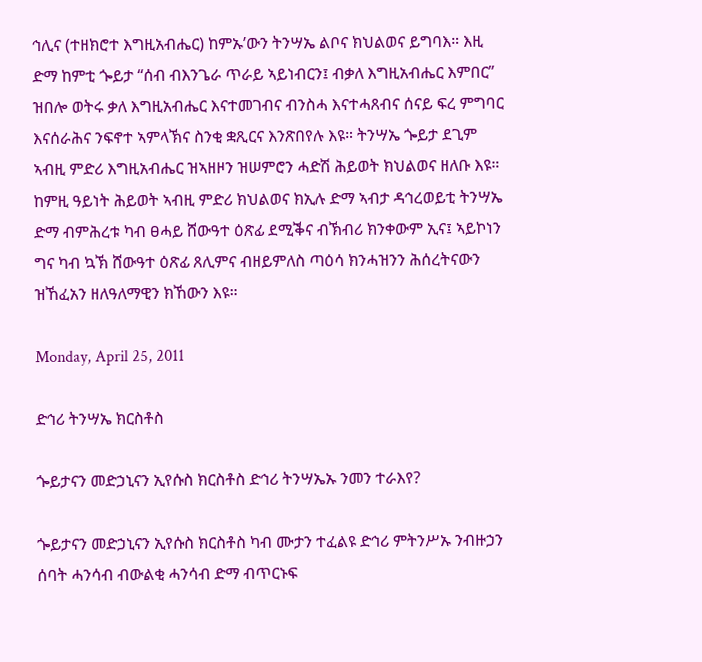ኅሊና (ተዘክሮተ እግዚአብሔር) ከምኡ’ውን ትንሣኤ ልቦና ክህልወና ይግባእ። እዚ ድማ ከምቲ ጐይታ “ሰብ ብእንጌራ ጥራይ ኣይነብርን፤ ብቃለ እግዚአብሔር እምበር” ዝበሎ ወትሩ ቃለ እግዚአብሔር እናተመገብና ብንስሓ እናተሓጸብና ሰናይ ፍረ ምግባር እናሰራሕና ንፍኖተ ኣምላኽና ስንቂ ቋጺርና እንጽበየሉ እዩ። ትንሣኤ ጐይታ ደጊም ኣብዚ ምድሪ እግዚአብሔር ዝኣዘዞን ዝሠምሮን ሓድሽ ሕይወት ክህልወና ዘለቡ እዩ። ከምዚ ዓይነት ሕይወት ኣብዚ ምድሪ ክህልወና ክኢሉ ድማ ኣብታ ዳኅረወይቲ ትንሣኤ ድማ ብምሕረቱ ካብ ፀሓይ ሸውዓተ ዕጽፊ ደሚቕና ብኽብሪ ክንቀውም ኢና፤ ኣይኮነን ግና ካብ ኳኽ ሸውዓተ ዕጽፊ ጸሊምና ብዘይምለስ ጣዕሳ ክንሓዝንን ሕሰረትናውን ዝኸፈአን ዘለዓለማዊን ክኸውን እዩ።

Monday, April 25, 2011

ድኅሪ ትንሣኤ ክርስቶስ

ጐይታናን መድኃኒናን ኢየሱስ ክርስቶስ ድኅሪ ትንሣኤኡ ንመን ተራእየ?

ጐይታናን መድኃኒናን ኢየሱስ ክርስቶስ ካብ ሙታን ተፈልዩ ድኅሪ ምትንሥኡ ንብዙኃን ሰባት ሓንሳብ ብውልቂ ሓንሳብ ድማ ብጥርኑፍ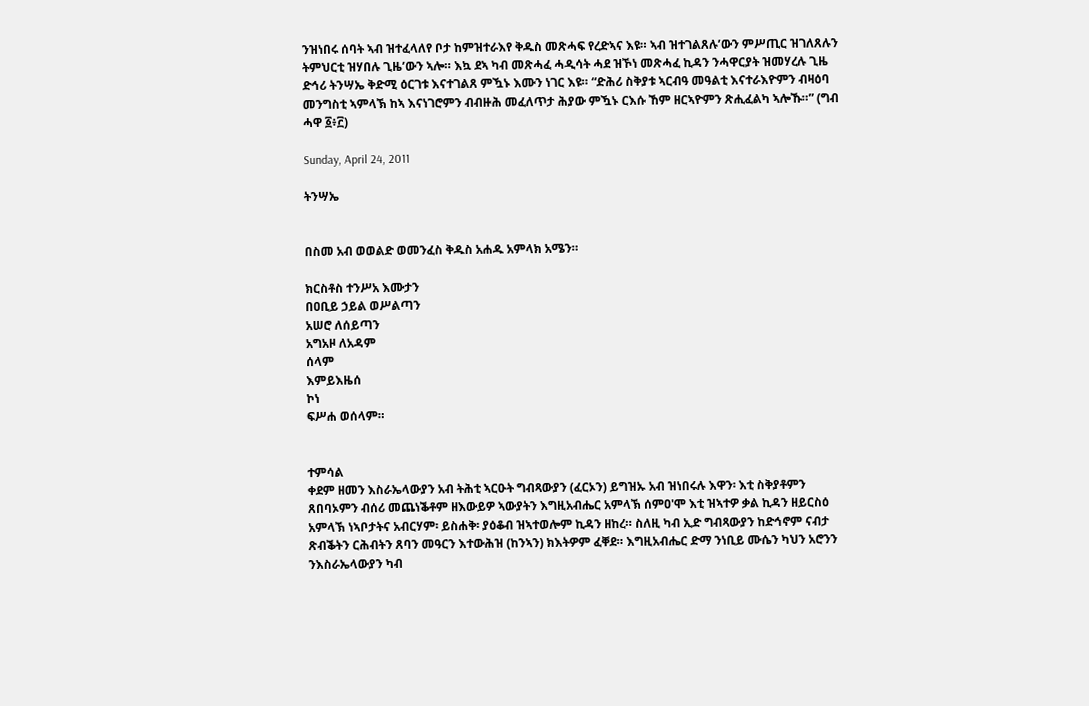ንዝነበሩ ሰባት ኣብ ዝተፈላለየ ቦታ ከምዝተራእየ ቅዱስ መጽሓፍ የረድኣና እዩ። ኣብ ዝተገልጸሉ’ውን ምሥጢር ዝገለጸሉን ትምህርቲ ዝሃበሉ ጊዜ’ውን ኣሎ። እኳ ደኣ ካብ መጽሓፈ ሓዲሳት ሓደ ዝኾነ መጽሓፈ ኪዳን ንሓዋርያት ዝመሃረሉ ጊዜ ድኅሪ ትንሣኤ ቅድሚ ዕርገቱ እናተገልጸ ምዃኑ እሙን ነገር እዩ። “ድሕሪ ስቅያቱ ኣርብዓ መዓልቲ እናተራእዮምን ብዛዕባ መንግስቲ ኣምላኽ ከኣ እናነገሮምን ብብዙሕ መፈለጥታ ሕያው ምዃኑ ርእሱ ኸም ዘርኣዮምን ጽሒፈልካ ኣሎኹ።” (ግብ ሓዋ ፩፥፫)

Sunday, April 24, 2011

ትንሣኤ


በስመ አብ ወወልድ ወመንፈስ ቅዱስ አሐዱ አምላክ አሜን።

ክርስቶስ ተንሥአ እሙታን
በዐቢይ ኃይል ወሥልጣን
አሠሮ ለሰይጣን
አግአዞ ለአዳም
ሰላም
እምይእዜሰ
ኮነ
ፍሥሐ ወሰላም።


ተምሳል
ቀደም ዘመን እስራኤላውያን አብ ትሕቲ ኣርዑት ግብጻውያን (ፈርኦን) ይግዝኡ አብ ዝነበሩሉ እዋን፡ እቲ ስቅያቶምን ጸበባኦምን ብሰሪ መጨነቕቶም ዘእውይዎ ኣውያትን እግዚአብሔር አምላኽ ሰምዐ'ሞ እቲ ዝኣተዎ ቃል ኪዳን ዘይርስዕ አምላኽ ነኣቦታትና አብርሃም፡ ይስሐቅ፡ ያዕቆብ ዝኣተወሎም ኪዳን ዘከረ። ስለዚ ካብ ኢድ ግብጻውያን ከድኅኖም ናብታ ጽብቕትን ርሕብትን ጸባን መዓርን እተውሕዝ (ከንኣን) ክእትዎም ፈቐደ። እግዚአብሔር ድማ ንነቢይ ሙሴን ካህን አሮንን ንእስራኤላውያን ካብ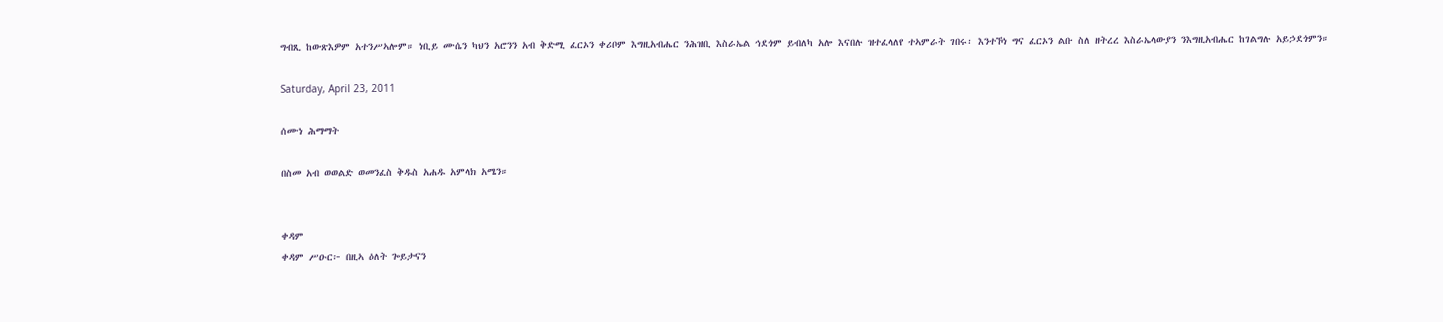ግብጺ ከውጽእዎም አተንሥኣሎም። ነቢይ ሙሴን ካህን አሮንን አብ ቅድሚ ፈርኦን ቀሪቦም እግዚአብሔር ንሕዝቢ እስራኤል ኅደጎም ይብለካ አሎ እናበሉ ዝተፈላለየ ተኣምራት ገበሩ፡ እንተኾነ ግና ፈርኦን ልቡ ስለ ዘትረረ እስራኤላውያን ንእግዚአብሔር ከገልግሉ አይኃደጎምን።

Saturday, April 23, 2011

ሰሙነ ሕማማት

በስመ አብ ወወልድ ወመንፈስ ቅዱስ አሐዱ አምላክ አሜን።


ቀዳም
ቀዳም ሥዑር፦ በዚኣ ዕለት ጐይታናን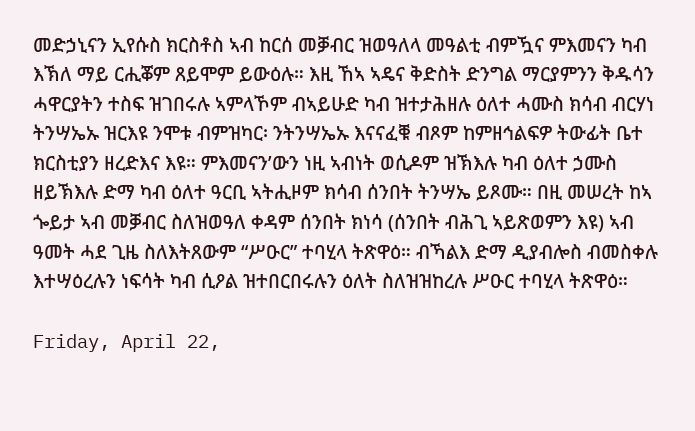መድኃኒናን ኢየሱስ ክርስቶስ ኣብ ከርሰ መቓብር ዝወዓለላ መዓልቲ ብምዃና ምእመናን ካብ እኽለ ማይ ርሒቖም ጸይሞም ይውዕሉ። እዚ ኸኣ ኣዴና ቅድስት ድንግል ማርያምንን ቅዱሳን ሓዋርያትን ተስፍ ዝገበሩሉ ኣምላኾም ብኣይሁድ ካብ ዝተታሕዘሉ ዕለተ ሓሙስ ክሳብ ብርሃነ ትንሣኤኡ ዝርእዩ ንሞቱ ብምዝካር፡ ንትንሣኤኡ እናናፈቑ ብጾም ከምዘኅልፍዎ ትውፊት ቤተ ክርስቲያን ዘረድእና እዩ። ምእመናን’ውን ነዚ ኣብነት ወሲዶም ዝኽእሉ ካብ ዕለተ ኃሙስ ዘይኽእሉ ድማ ካብ ዕለተ ዓርቢ ኣትሒዞም ክሳብ ሰንበት ትንሣኤ ይጾሙ። በዚ መሠረት ከኣ ጐይታ ኣብ መቓብር ስለዝወዓለ ቀዳም ሰንበት ክነሳ (ሰንበት ብሕጊ ኣይጽወምን እዩ) ኣብ ዓመት ሓደ ጊዜ ስለእትጸውም “ሥዑር” ተባሂላ ትጽዋዕ። ብኻልእ ድማ ዲያብሎስ ብመስቀሉ እተሣዕረሉን ነፍሳት ካብ ሲዖል ዝተበርበሩሉን ዕለት ስለዝዝከረሉ ሥዑር ተባሂላ ትጽዋዕ።

Friday, April 22,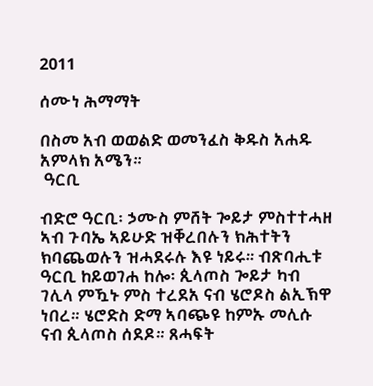2011

ሰሙነ ሕማማት

በስመ አብ ወወልድ ወመንፈስ ቅዱስ አሐዱ አምላክ አሜን።
 ዓርቢ

ብድሮ ዓርቢ፡ ኃሙስ ምሸት ጐይታ ምስተተሓዘ ኣብ ጉባኤ ኣይሁድ ዝቐረበሉን ክሕተትን ክባጨወሉን ዝሓደሩሉ እዩ ነይሩ። ብጽባሒቱ ዓርቢ ከይወገሐ ከሎ፡ ጲላጦስ ጐይታ ካብ ገሊላ ምዃኑ ምስ ተረደአ ናብ ሄሮዶስ ልኢኽዋ ነበረ። ሄሮድስ ድማ ኣባጭዩ ከምኡ መሊሱ ናብ ጲላጦስ ሰደዶ። ጸሓፍት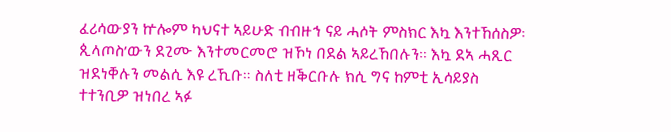ፈሪሳውያን ኵሎም ካህናተ ኣይሁድ ብብዙኅ ናይ ሓሶት ምስክር እኳ እንተኸሰስዎ፡ ጲላጦስ’ውን ደጊሙ እንተመርመሮ ዝኾነ በደል ኣይረኸበሉን። እኳ ደኣ ሓጺር ዝደነቐሉን መልሲ እዩ ረኺቡ። ስለቲ ዘቕርቡሉ ክሲ ግና ከምቲ ኢሳይያስ ተተንቢዎ ዝነበረ ኣፉ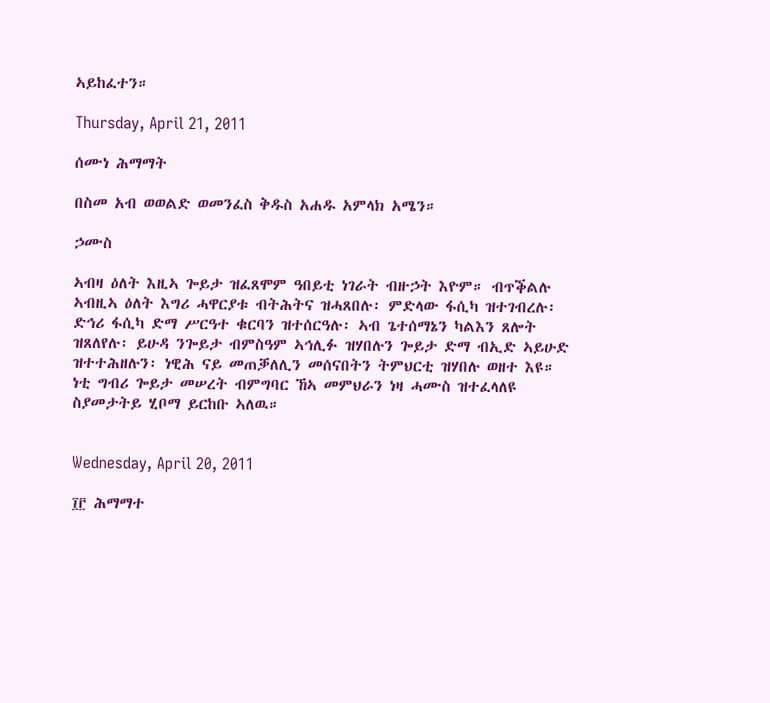ኣይከፈተን።

Thursday, April 21, 2011

ሰሙነ ሕማማት

በስመ አብ ወወልድ ወመንፈስ ቅዱስ አሐዱ አምላክ አሜን።

ኃሙስ

ኣብዛ ዕለት እዚኣ ጐይታ ዝፈጸሞም ዓበይቲ ነገራት ብዙኃት እዮም። ብጥቕልሉ ኣብዚኣ ዕለት እግሪ ሓዋርያቱ ብትሕትና ዝሓጸበሉ፡ ምድላው ፋሲካ ዝተገብረሉ፡ ድኅሪ ፋሲካ ድማ ሥርዓተ ቁርባን ዝተሰርዓሉ፡ ኣብ ጌተሰማኔን ካልእን ጸሎት ዝጸለየሉ፡ ይሁዳ ንጐይታ ብምስዓም ኣኅሊፉ ዝሃበሉን ጐይታ ድማ ብኢድ ኣይሁድ ዝተተሕዘሉን፡ ነዊሕ ናይ መጠቓለሊን መሰናበትን ትምህርቲ ዝሃበሉ ወዘተ እዩ። ነቲ ግብሪ ጐይታ መሠረት ብምግባር ኸኣ መምህራን ነዛ ሓሙስ ዝተፈላለዩ ስያመታትይ ሂቦማ ይርከቡ ኣለዉ።


Wednesday, April 20, 2011

፲፫ ሕማማተ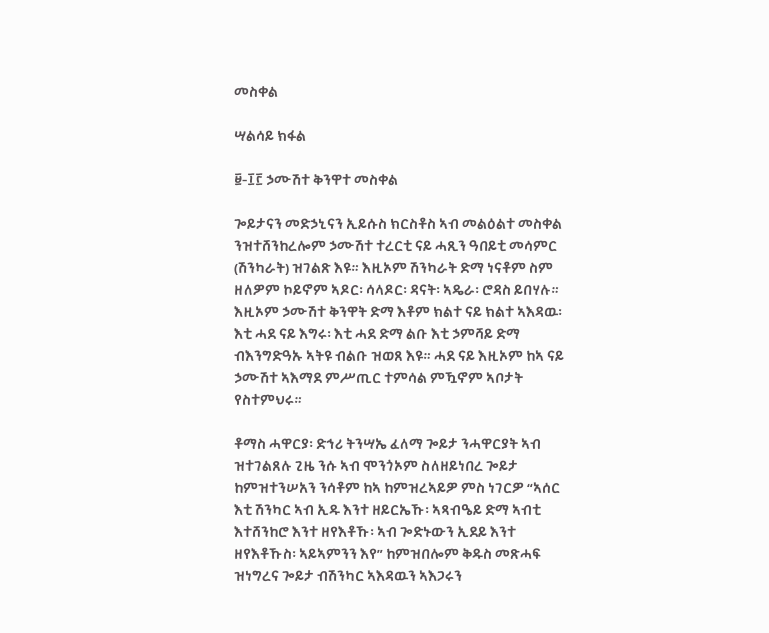መስቀል

ሣልሳይ ክፋል

፱-፲፫ ኃሙሽተ ቅንዋተ መስቀል

ጐይታናን መድኃኒናን ኢይሱስ ክርስቶስ ኣብ መልዕልተ መስቀል ንዝተሸንከረሎም ኃሙሽተ ተረርቲ ናይ ሓጺን ዓበይቲ መሳምር (ሽንካራት) ዝገልጽ እዩ። እዚኦም ሽንካራት ድማ ነናቶም ስም ዘለዎም ኮይኖም ኣዶር፡ ሳላዶር፡ ዳናት፡ ኣዴራ፡ ሮዳስ ይበሃሉ። እዚኦም ኃሙሽተ ቅንዋት ድማ እቶም ክልተ ናይ ክልተ ኣእዳዉ፡ እቲ ሓደ ናይ እግሩ፡ እቲ ሓደ ድማ ልቡ እቲ ኃምሻይ ድማ ብእንግድዓኡ ኣትዩ ብልቡ ዝወጸ እዩ። ሓደ ናይ እዚኦም ከኣ ናይ ኃሙሽተ ኣእማደ ምሥጢር ተምሳል ምዃኖም ኣቦታት የስተምህሩ።

ቶማስ ሓዋርያ፡ ድኅሪ ትንሣኤ ፈለማ ጐይታ ንሓዋርያት ኣብ ዝተገልጸሉ ጊዜ ንሱ ኣብ ሞንጎኦም ስለዘይነበረ ጐይታ ከምዝተንሠአን ንሳቶም ከኣ ከምዝረኣይዎ ምስ ነገርዎ “ኣሰር እቲ ሽንካር ኣብ ኢዱ እንተ ዘይርኤኹ፡ ኣጻብዔይ ድማ ኣብቲ እተሸንከሮ እንተ ዘየእቶኹ፡ ኣብ ጐድኑውን ኢደይ እንተ ዘየእቶኹስ፡ ኣይኣምንን እየ” ከምዝበሎም ቅዱስ መጽሓፍ ዝነግረና ጐይታ ብሽንካር ኣእዳዉን ኣእጋሩን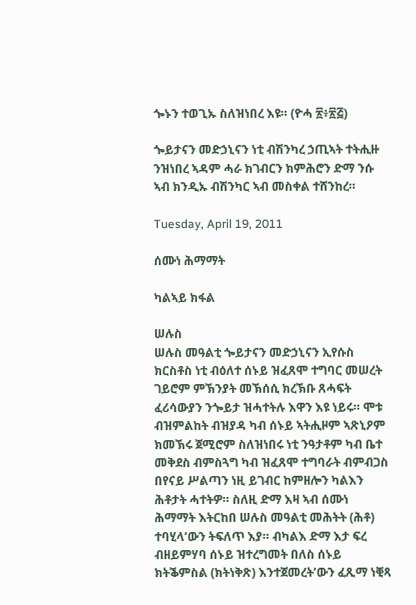ጐኑን ተወጊኡ ስለዝነበረ እዩ። (ዮሓ ፳፥፳፭)

ጐይታናን መድኃኒናን ነቲ ብሽንካረ ኃጢኣት ተትሒዙ ንዝነበረ ኣዳም ሓራ ክገብርን ክምሕሮን ድማ ንሱ ኣብ ክንዲኡ ብሽንካር ኣብ መስቀል ተሸንከረ።

Tuesday, April 19, 2011

ሰሙነ ሕማማት

ካልኣይ ክፋል

ሠሉስ
ሠሉስ መዓልቲ ጐይታናን መድኃኒናን ኢየሱስ ክርስቶስ ነቲ ብዕለተ ሰኑይ ዝፈጸሞ ተግባር መሠረት ገይሮም ምኽንያት መኽሰሲ ክረኽቡ ጸሓፍት ፈሪሳውያን ንጐይታ ዝሓተትሉ እዋን እዩ ነይሩ። ሞቱ ብዝምልከት ብዝያዳ ካብ ሰኑይ ኣትሒዞም ኣጽኒዖም ክመኽሩ ጀሚሮም ስለዝነበሩ ነቲ ንዓታቶም ካብ ቤተ መቅደስ ብምስጓግ ካብ ዝፈጸሞ ተግባራት ብምብጋስ በየናይ ሥልጣን ነዚ ይገብር ከምዘሎን ካልእን ሕቶታት ሓተትዎ። ስለዚ ድማ እዛ ኣብ ሰሙነ ሕማማት እትርከበ ሠሉስ መዓልቲ መሕትት (ሕቶ) ተባሂላ’ውን ትፍለጥ እያ። ብካልእ ድማ እታ ፍረ ብዘይምሃባ ሰኑይ ዝተረግመት በለስ ሰኑይ ክትቕምስል (ክትነቅጽ) እንተጀመረት’ውን ፈጺማ ነቒጻ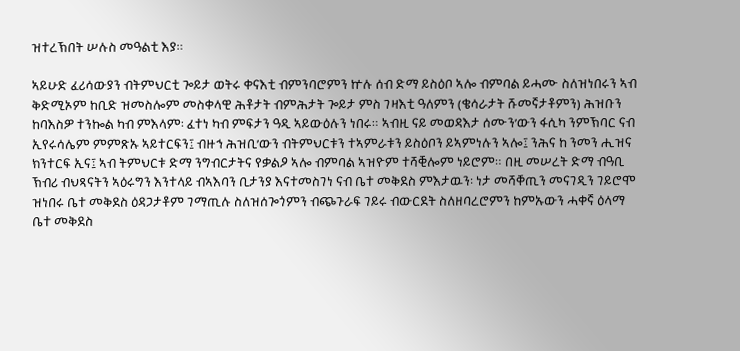ዝተረኽበት ሠሉስ መዓልቲ እያ።

ኣይሁድ ፈሪሳውያን ብትምህርቲ ጐይታ ወትሩ ቀናእቲ ብምንባሮምን ኵሉ ሰብ ድማ ይስዕቦ ኣሎ ብምባል ይሓሙ ስለዝነበሩን ኣብ ቅድሚኦም ከቢድ ዝመስሎም መስቀላዊ ሕቶታት ብምሕታት ጐይታ ምስ ገዛእቲ ዓለምን (ቄሳራታት ሹመኛታቶምን) ሕዝቡን ከባእስዎ ተንኰል ካብ ምእላም፡ ፈተነ ካብ ምፍታን ዓዲ ኣይውዕሉን ነበሩ። ኣብዚ ናይ መወዳእታ ሰሙን’ውን ፋሲካ ንምኽባር ናብ ኢየሩሳሌም ምምጽኡ ኣይተርፍን፤ ብዙኅ ሕዝቢ’ውን ብትምህርቱን ተኣምራቱን ይስዕቦን ይኣምነሉን ኣሎ፤ ንሕና ከ ንመን ሒዝና ክንተርፍ ኢና፤ ኣብ ትምህርቱ ድማ ንግብርታትና የቃልዖ ኣሎ ብምባል ኣዝዮም ተሻቒሎም ነይሮም። በዚ መሠረት ድማ ብዓቢ ኽብሪ ብህጻናትን ኣዕሩግን እንተላይ ብኣእባን ቢታንያ እናተመስገነ ናብ ቤተ መቅደስ ምእታዉን፡ ነታ መሻቐጢን መናገዲን ገይሮሞ ዝነበሩ ቤተ መቅደስ ዕዳጋታቶም ገማጢሉ ስለዝሰጐጎምን ብጭጉራፍ ገይሩ ብውርደት ስለዘባረሮምን ከምኡውን ሓቀኛ ዕላማ ቤተ መቅደስ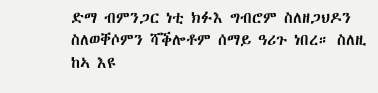ድማ ብምንጋር ነቲ ክፉእ ግብሮም ስለዘጋህዶን ስለወቐሶምን ሻቕሎቶም ሰማይ ዓሪጉ ነበረ። ስለዚ ከኣ እዩ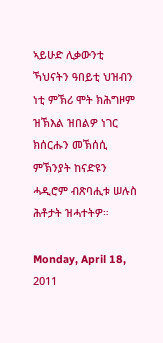ኣይሁድ ሊቃውንቲ ኻህናትን ዓበይቲ ህዝብን ነቲ ምኽሪ ሞት ክሕግዞም ዝኽእል ዝበልዎ ነገር ክሰርሑን መኽሰሲ ምኽንያት ከናድዩን ሓዲሮም ብጽባሒቱ ሠሉስ ሕቶታት ዝሓተትዎ።

Monday, April 18, 2011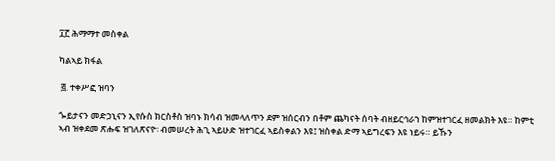፲፫ ሕማማተ መስቀል

ካልኣይ ክፋል

 ፭. ተቀሥፎ ዝባን

ጐይታናን መድኃኒናን ኢየሱስ ክርስቶስ ዝባኑ ክሳብ ዝመላለጥን ደም ዝሰርብን በቶም ጨካናት ሰባት ብዘይርኅራኀ ከምዝተገርፈ ዘመልክት እዩ። ከምቲ ኣብ ዝቀደመ ጽሑፍ ዝገለጽናዮ፡ ብመሠረት ሕጊ ኣይሁድ ዝተገርፈ ኣይስቀልን እዩ፤ ዝስቀል ድማ ኣይግረፍን እዩ ነይሩ። ይኹን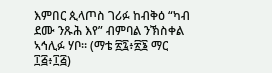እምበር ጲላጦስ ገሪፉ ከብቅዕ “ካብ ደሙ ንጹሕ እየ” ብምባል ንኽስቀል ኣኅሊፉ ሃቦ። (ማቴ ፳፯፥፳፮ ማር ፲፭፥፲፭)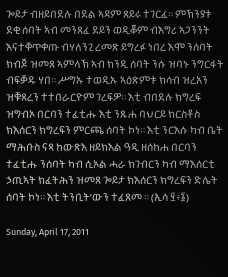ጐይታ ብዘይበደሉ በደል ኣዳም ጸይሩ ተገርፈ። ምኽንያቱ ደቂ ሰባት ኣብ መንጸፈ ደይን ወዲቖም ብእግሪ ኣጋንንት እናተቐጥቀጡ ብሃለንጊ ረመጽ ይግረፉ ነበረ እሞ ንሰባት ክብጆ ዝመጸ ኣምላኽ ኣብ ክንዲ ሰባት ንሱ ዝባኑ ንግርፋት ብፍቓዱ ሃበ። ሥግኡ ተወዲኡ ኣዕጽምቱ ክሳብ ዝረአን ዝቑጸረን ተተበራርዮም ገረፍዎ። እቲ ብበደሉ ክግረፍ ዝግብኦ በርባን ተፈቲሑ እቲ ንጹሐ ባህርይ ክርስቶስ ክእሰርን ክግረፍን ምርጫ ሰባት ኮነ። እቲ ንርእሱ ካብ ቤት ማሕቡስ ናጻ ከውጽእ ዘይክእል ዓዲ ዘሰከሐ በርባን ተፈቲሑ ንሰባት ካብ ሲኦል ሓራ ክገብርን ካብ ማእሰርቲ ኃጢኣት ክፈትሕን ዝመጸ ጐይታ ክእሰርን ክግረፍን ድሌት ሰባት ኮነ። እቲ ትንቢት’ውን ተፈጸመ ። (ኢሳ ፶፥፮)

Sunday, April 17, 2011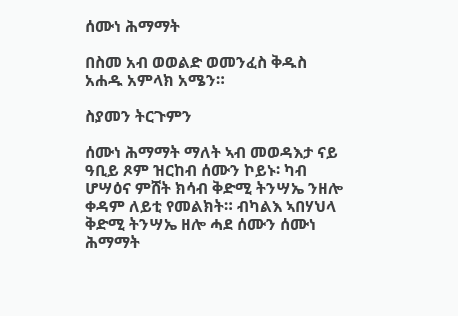ሰሙነ ሕማማት

በስመ አብ ወወልድ ወመንፈስ ቅዱስ አሐዱ አምላክ አሜን።

ስያመን ትርጉምን

ሰሙነ ሕማማት ማለት ኣብ መወዳእታ ናይ ዓቢይ ጾም ዝርከብ ሰሙን ኮይኑ፡ ካብ ሆሣዕና ምሸት ክሳብ ቅድሚ ትንሣኤ ንዘሎ ቀዳም ለይቲ የመልክት። ብካልእ ኣበሃህላ ቅድሚ ትንሣኤ ዘሎ ሓደ ሰሙን ሰሙነ ሕማማት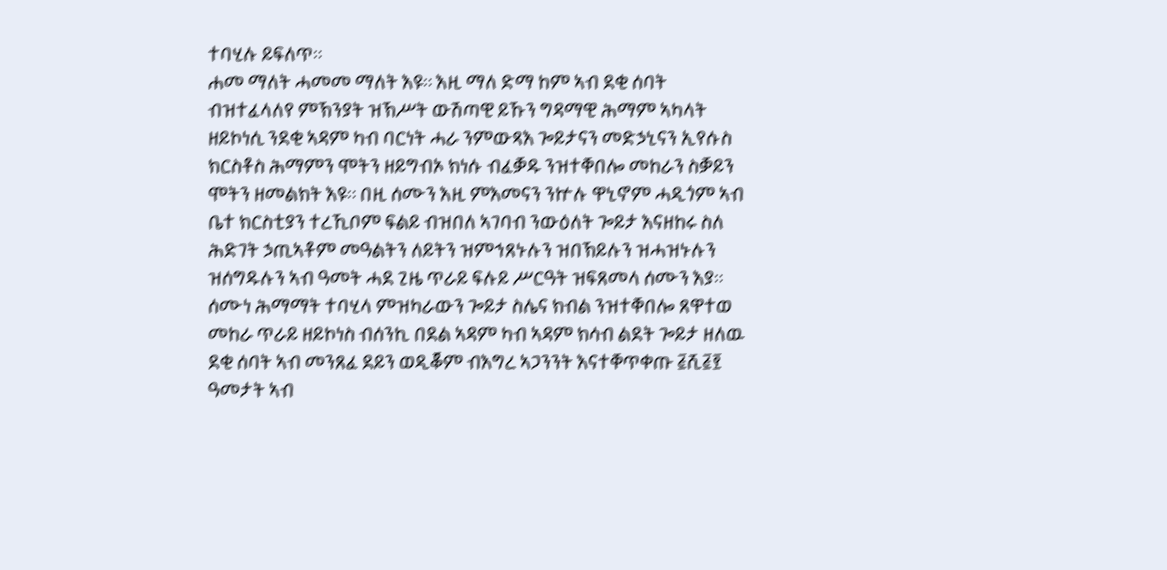ተባሂሉ ይፍለጥ።
ሐመ ማለት ሓመመ ማለት እዩ። እዚ ማለ ድማ ከም ኣብ ደቂ ሰባት ብዝተፈላለየ ምኽንያት ዝኽሥት ውሽጣዊ ይኹን ግዳማዊ ሕማም ኣካላት ዘይኮነሲ ንደቂ ኣዳም ካብ ባርነት ሓራ ንምውጻእ ጐይታናን መድኃኒናን ኢየሱስ ክርስቶስ ሕማምን ሞትን ዘይግብኦ ክነሱ ብፈቓዱ ንዝተቐበሎ መከራን ስቓይን ሞትን ዘመልክት እዩ። በዚ ሰሙን እዚ ምእመናን ንኵሉ ዋኒኖም ሓዲጎም ኣብ ቤተ ክርስቲያን ተረኺቦም ፍልይ ብዝበለ ኣገባብ ንውዕለት ጐይታ እናዘከሩ ስለ ሕድገት ኃጢኣቶም መዓልትን ለይትን ዝምኅጸኑሉን ዝበኽይሉን ዝሓዝኑሉን ዝሰግዱሉን ኣብ ዓመት ሓደ ጊዜ ጥራይ ፍሉይ ሥርዓት ዝፍጸመላ ሰሙን እያ። ሰሙነ ሕማማት ተባሂላ ምዝካራውን ጐይታ ስሌና ክብል ንዝተቐበሎ ጸዋተወ መከራ ጥራይ ዘይኮነስ ብሰንኪ በደል ኣዳም ካብ ኣዳም ክሳብ ልደት ጐይታ ዘለዉ ደቂ ሰባት ኣብ መንጸፈ ደይን ወዲቖም ብእግረ ኣጋንንት እናተቐጥቀጡ ፭ሺ፭፻ ዓመታት ኣብ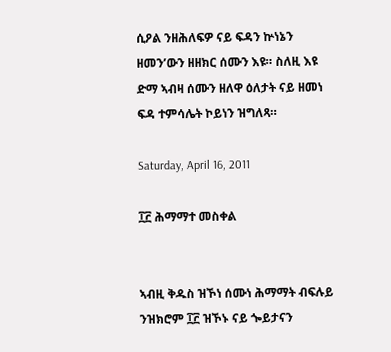ሲዖል ንዘሕለፍዎ ናይ ፍዳን ኵነኔን ዘመን’ውን ዘዘክር ሰሙን እዩ። ስለዚ እዩ ድማ ኣብዛ ሰሙን ዘለዋ ዕለታት ናይ ዘመነ ፍዳ ተምሳሌት ኮይነን ዝግለጻ።

Saturday, April 16, 2011

፲፫ ሕማማተ መስቀል


ኣብዚ ቅዱስ ዝኾነ ሰሙነ ሕማማት ብፍሉይ ንዝክሮም ፲፫ ዝኾኑ ናይ ጐይታናን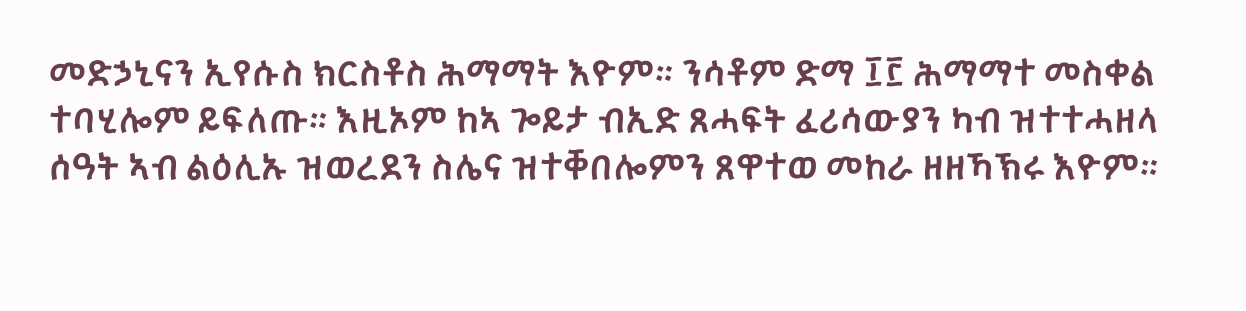መድኃኒናን ኢየሱስ ክርስቶስ ሕማማት እዮም። ንሳቶም ድማ ፲፫ ሕማማተ መስቀል ተባሂሎም ይፍለጡ። እዚኦም ከኣ ጐይታ ብኢድ ጸሓፍት ፈሪሳውያን ካብ ዝተተሓዘላ ሰዓት ኣብ ልዕሊኡ ዝወረደን ስሌና ዝተቐበሎምን ጸዋተወ መከራ ዘዘኻኽሩ እዮም።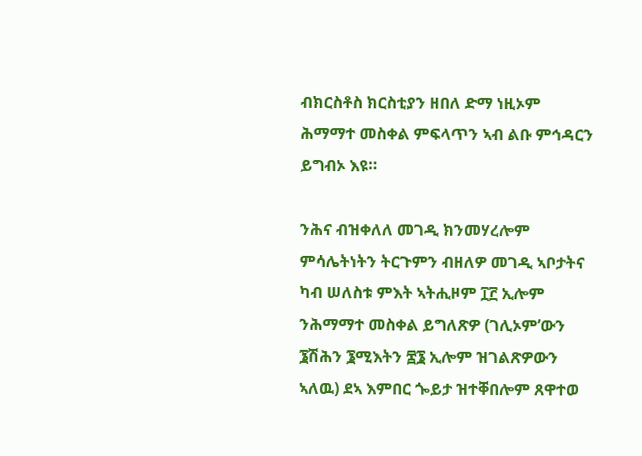ብክርስቶስ ክርስቲያን ዘበለ ድማ ነዚኦም ሕማማተ መስቀል ምፍላጥን ኣብ ልቡ ምኅዳርን ይግብኦ እዩ።

ንሕና ብዝቀለለ መገዲ ክንመሃረሎም ምሳሌትነትን ትርጉምን ብዘለዎ መገዲ ኣቦታትና ካብ ሠለስቱ ምእት ኣትሒዞም ፲፫ ኢሎም ንሕማማተ መስቀል ይግለጽዎ (ገሊኦም’ውን ፮ሽሕን ፮ሚእትን ፷፮ ኢሎም ዝገልጽዎውን ኣለዉ) ደኣ እምበር ጐይታ ዝተቐበሎም ጸዋተወ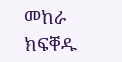መከራ ክፍቐዱ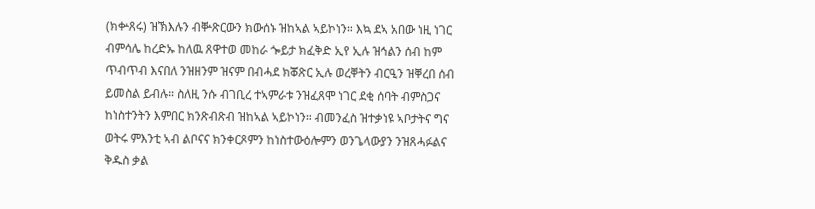(ክቍጸሩ) ዝኽእሉን ብቝጽርውን ክውሰኑ ዝከኣል ኣይኮነን። እኳ ደኣ አበው ነዚ ነገር ብምሳሌ ከረድኡ ከለዉ ጸዋተወ መከራ ጐይታ ክፈቅድ ኢየ ኢሉ ዝኅልን ሰብ ከም ጥብጥብ እናበለ ንዝዘንም ዝናም በብሓደ ክቖጽር ኢሉ ወረቐትን ብርዒን ዝቐረበ ሰብ ይመስል ይብሉ። ስለዚ ንሱ ብገቢረ ተኣምራቱ ንዝፈጸሞ ነገር ደቂ ሰባት ብምስጋና ከነስተንትን እምበር ክንጽብጽብ ዝከኣል ኣይኮነን። ብመንፈስ ዝተቃነዩ ኣቦታትና ግና ወትሩ ምእንቲ ኣብ ልቦናና ክንቀርጾምን ከነስተውዕሎምን ወንጌላውያን ንዝጸሓፉልና ቅዱስ ቃል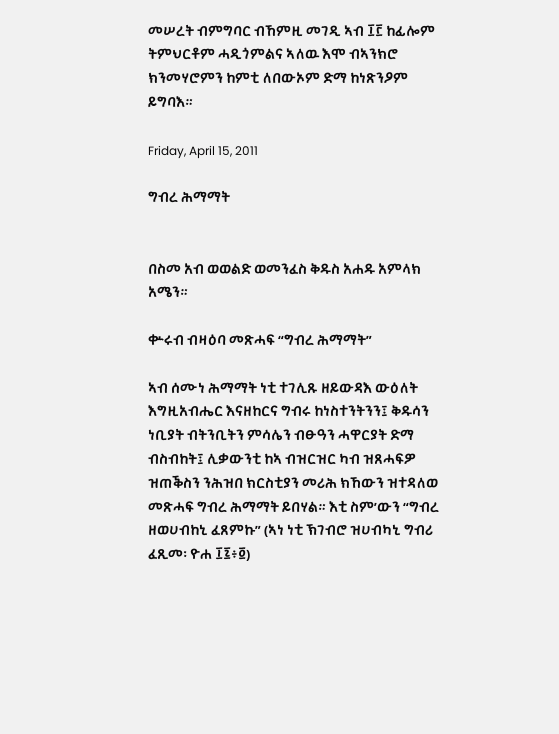መሠረት ብምግባር ብኸምዚ መገዲ ኣብ ፲፫ ከፊሎም ትምህርቶም ሓዲጎምልና ኣለዉ እሞ ብኣንክሮ ክንመሃሮምን ከምቲ ለበውኦም ድማ ከነጽንዖም ይግባእ።

Friday, April 15, 2011

ግብረ ሕማማት


በስመ አብ ወወልድ ወመንፈስ ቅዱስ አሐዱ አምላክ አሜን።

ቍሩብ ብዛዕባ መጽሓፍ “ግብረ ሕማማት”

ኣብ ሰሙነ ሕማማት ነቲ ተገሊጹ ዘይውዳእ ውዕለት እግዚአብሔር እናዘከርና ግብሩ ከነስተንትንን፤ ቅዱሳን ነቢያት ብትንቢትን ምሳሌን ብፁዓን ሓዋርያት ድማ ብስብከት፤ ሊቃውንቲ ከኣ ብዝርዝር ካብ ዝጸሓፍዎ ዝጠቕስን ንሕዝበ ክርስቲያን መሪሕ ክኸውን ዝተዳለወ መጽሓፍ ግብረ ሕማማት ይበሃል። እቲ ስም’ውን “ግብረ ዘወሀብከኒ ፈጸምኩ” (ኣነ ነቲ ኽገብሮ ዝሀብካኒ ግብሪ ፈጺመ፡ ዮሐ ፲፯፥፬)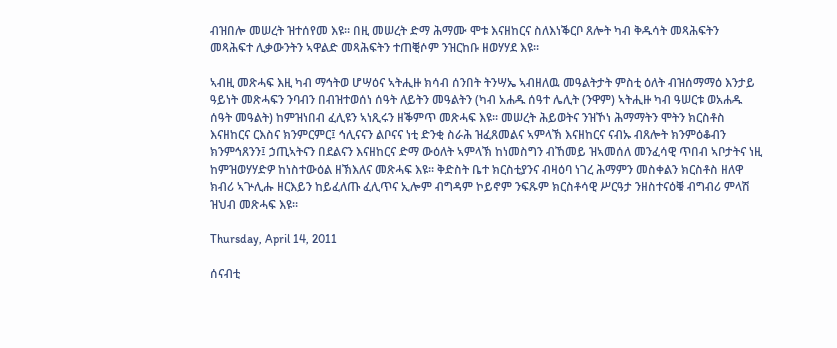ብዝበሎ መሠረት ዝተሰየመ እዩ። በዚ መሠረት ድማ ሕማሙ ሞቱ እናዘከርና ስለእነቕርቦ ጸሎት ካብ ቅዱሳት መጻሕፍትን መጻሕፍተ ሊቃውንትን ኣዋልድ መጻሕፍትን ተጠቒሶም ንዝርከቡ ዘወሃሃደ እዩ።

ኣብዚ መጽሓፍ እዚ ካብ ማኅትወ ሆሣዕና ኣትሒዙ ክሳብ ሰንበት ትንሣኤ ኣብዘለዉ መዓልትታት ምስቲ ዕለት ብዝሰማማዕ እንታይ ዓይነት መጽሓፍን ንባብን በብዝተወሰነ ሰዓት ለይትን መዓልትን (ካብ አሐዱ ሰዓተ ሌሊት (ንዋም) ኣትሒዙ ካብ ዓሠርቱ ወአሐዱ ሰዓት መዓልት) ከምዝነበብ ፈሊዩን ኣነጺሩን ዘቕምጥ መጽሓፍ እዩ። መሠረት ሕይወትና ንዝኾነ ሕማማትን ሞትን ክርስቶስ እናዘከርና ርእስና ክንምርምር፤ ኅሊናናን ልቦናና ነቲ ድንቂ ስራሕ ዝፈጸመልና ኣምላኽ እናዘከርና ናብኡ ብጸሎት ክንምዕቆብን ክንምኅጸንን፤ ኃጢኣትናን በደልናን እናዘከርና ድማ ውዕለት ኣምላኽ ከነመስግን ብኸመይ ዝኣመሰለ መንፈሳዊ ጥበብ ኣቦታትና ነዚ ከምዝወሃሃድዎ ከነስተውዕል ዘኽእለና መጽሓፍ እዩ። ቅድስት ቤተ ክርስቲያንና ብዛዕባ ነገረ ሕማምን መስቀልን ክርስቶስ ዘለዋ ክብሪ ኣጕሊሑ ዘርእይን ከይፈለጡ ፈሊጥና ኢሎም ብግዳም ኮይኖም ንፍጹም ክርስቶሳዊ ሥርዓታ ንዘስተናዕቑ ብግብሪ ምላሽ ዝህብ መጽሓፍ እዩ።

Thursday, April 14, 2011

ሰናብቲ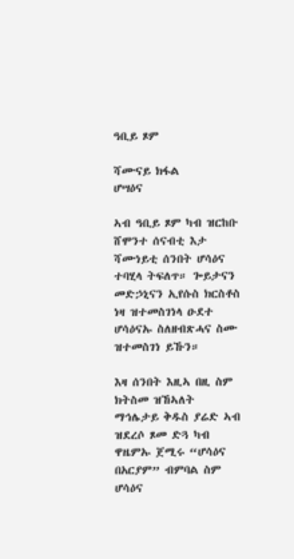ዓቢይ ጾም

ሻሙናይ ክፋል
ሆሣዕና

ኣብ ዓቢይ ጾም ካብ ዝርከቡ ሸሞንተ ሰናብቲ እታ ሻሙነይቲ ሰንበት ሆሳዕና ተባሂላ ትፍለጥ። ጐይታናን መድኃኒናን ኢየሱስ ክርስቶስ ነዛ ዝተመስገነላ ዑደተ ሆሳዕናኡ ስለዘብጽሓና ስሙ ዝተመስገነ ይኹን።

እዛ ሰንበት እዚኣ በዚ ስም ክትስመ ዝኸኣለት ማኅሌታይ ቅዱስ ያሬድ ኣብ ዝደረሶ ጾመ ድጓ ካብ ዋዜምኡ ጀሚሩ “ሆሳዕና በአርያም” ብምባል ስም ሆሳዕና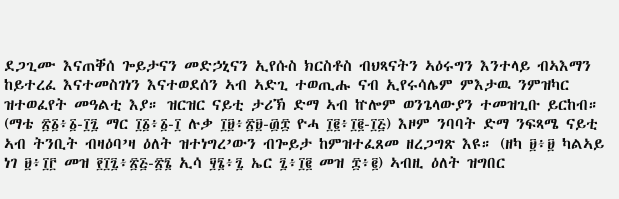ደጋጊሙ እናጠቐሰ ጐይታናን መድኃኒናን ኢየሱስ ክርስቶስ ብህጻናትን ኣዕሩግን እንተላይ ብኣእማን ከይተረፈ እናተመስገነን እናተወደሰን ኣብ ኣድጊ ተወጢሑ ናብ ኢየሩሳሌም ምእታዉ ንምዝካር ዝተወፈየት መዓልቲ እያ። ዝርዝር ናይቲ ታሪኽ ድማ ኣብ ኵሎም ወንጌላውያን ተመዝጊቡ ይርከብ። (ማቴ ፳፩፥፩-፲፯ ማር ፲፩፥፩-፲ ሉቃ ፲፱፥፳፱-፴፰ ዮሓ ፲፪፥፲፪-፲፭) እዞም ንባባት ድማ ንፍጻሜ ናይቲ ኣብ ትንቢት ብዛዕባ’ዛ ዕለት ዝተነግረ’ውን ብጐይታ ከምዝተፈጸመ ዘረጋግጽ እዩ። (ዘካ ፱፥፱ ካልኣይ ነገ ፱፥፲፫ መዝ ፻፲፯፥፳፭-፳፮ ኢሳ ፶፮፥፯ ኤር ፯፥፲፪ መዝ ፰፥፪) ኣብዚ ዕለት ዝግበር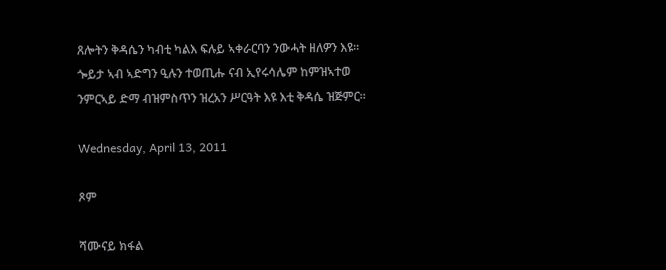ጸሎትን ቅዳሴን ካብቲ ካልእ ፍሉይ ኣቀራርባን ንውሓት ዘለዎን እዩ። ጐይታ ኣብ ኣድግን ዒሉን ተወጢሑ ናብ ኢየሩሳሌም ከምዝኣተወ ንምርኣይ ድማ ብዝምስጥን ዝረአን ሥርዓት እዩ እቲ ቅዳሴ ዝጅምር።

Wednesday, April 13, 2011

ጾም

ሻሙናይ ክፋል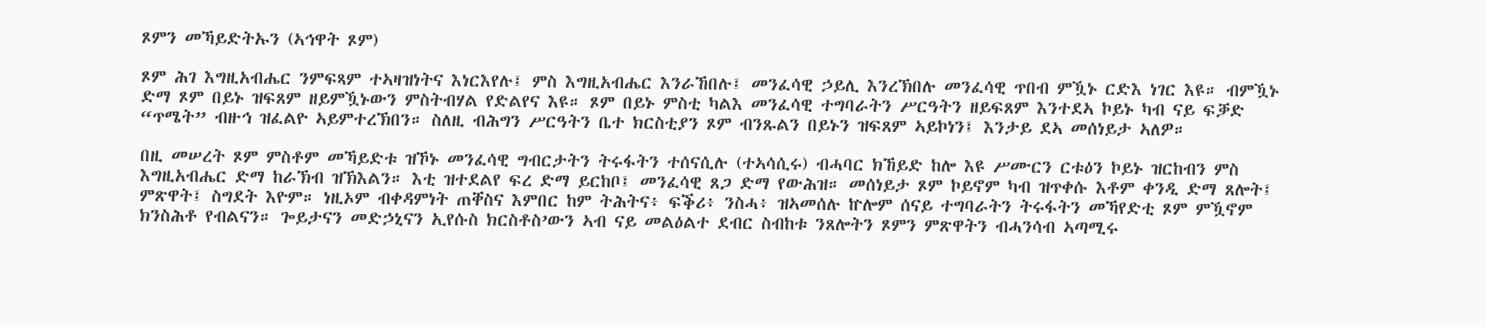ጾምን መኻይድትኡን (ኣኅዋት ጾም)

ጾም ሕገ እግዚአብሔር ንምፍጻም ተኣዛዝነትና እነርእየሉ፤ ምስ እግዚአብሔር እንራኸበሉ፤ መንፈሳዊ ኃይሊ እንረኽበሉ መንፈሳዊ ጥበብ ምዃኑ ርድእ ነገር እዩ። ብምዃኑ ድማ ጾም በይኑ ዝፍጸም ዘይምዃኑውን ምስትብሃል የድልየና እዩ። ጾም በይኑ ምስቲ ካልእ መንፈሳዊ ተግባራትን ሥርዓትን ዘይፍጸም እንተደኣ ኮይኑ ካብ ናይ ፍቓድ “ጥሜት” ብዙኅ ዝፈልዮ ኣይምተረኽበን። ስለዚ ብሕግን ሥርዓትን ቤተ ክርስቲያን ጾም ብንጹልን በይኑን ዝፍጸም ኣይኮነን፤ እንታይ ደኣ መሰነይታ ኣለዎ።

በዚ መሠረት ጾም ምስቶም መኻይድቱ ዝኾኑ መንፈሳዊ ግብርታትን ትሩፋትን ተሰናሲሉ (ተኣሳሲሩ) ብሓባር ክኸይድ ከሎ እዩ ሥሙርን ርቱዕን ኮይኑ ዝርከብን ምስ እግዚአብሔር ድማ ከራኽብ ዝኽእልን። እቲ ዝተደልየ ፍረ ድማ ይርከቦ፤ መንፈሳዊ ጸጋ ድማ የውሕዝ። መሰነይታ ጾም ኮይኖም ካብ ዝጥቀሱ እቶም ቀንዲ ድማ ጸሎት፤ ምጽዋት፤ ስግደት እዮም። ነዚኦም ብቀዳምነት ጠቐስና እምበር ከም ትሕትና፥ ፍቕሪ፥ ንስሓ፥ ዝኣመሰሉ ኵሎም ሰናይ ተግባራትን ትሩፋትን መኻየድቲ ጾም ምዃኖም ክንስሕቶ የብልናን። ጐይታናን መድኃኒናን ኢየሱስ ክርስቶስ’ውን ኣብ ናይ መልዕልተ ደብር ስብከቱ ንጸሎትን ጾምን ምጽዋትን ብሓንሳብ ኣጣሚሩ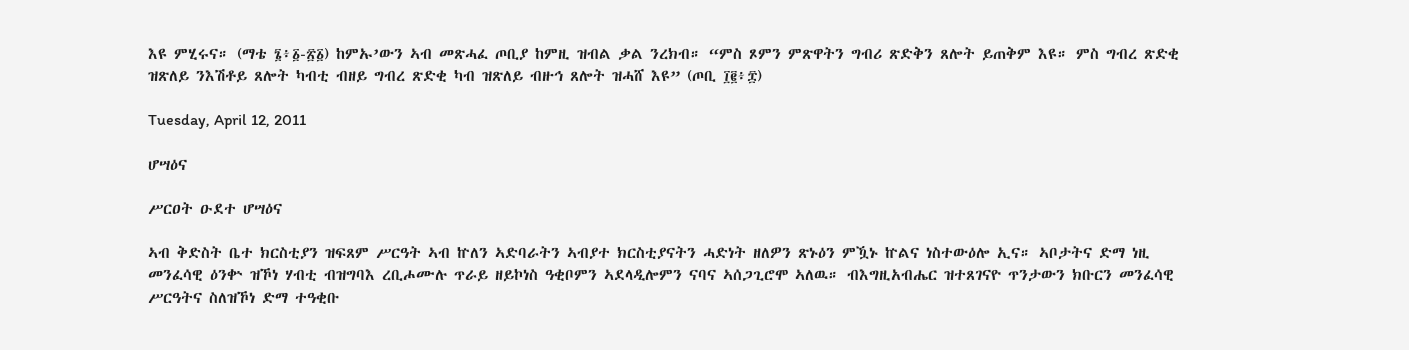እዩ ምሂሩና። (ማቴ ፮፥፩-፳፩) ከምኡ’ውን ኣብ መጽሓፈ ጦቢያ ከምዚ ዝብል ቃል ንረክብ። “ምስ ጾምን ምጽዋትን ግብሪ ጽድቅን ጸሎት ይጠቅም እዩ። ምስ ግብረ ጽድቂ ዝጽለይ ንእሽቶይ ጸሎት ካብቲ ብዘይ ግብረ ጽድቂ ካብ ዝጽለይ ብዙኅ ጸሎት ዝሓሸ እዩ” (ጦቢ ፲፪፥፰)

Tuesday, April 12, 2011

ሆሣዕና

ሥርዐት ዑደተ ሆሣዕና

ኣብ ቅድስት ቤተ ክርስቲያን ዝፍጸም ሥርዓት ኣብ ኵለን ኣድባራትን ኣብያተ ክርስቲያናትን ሓድነት ዘለዎን ጽኑዕን ምዃኑ ኵልና ነስተውዕሎ ኢና። ኣቦታትና ድማ ነዚ መንፈሳዊ ዕንቍ ዝኾነ ሃብቲ ብዝግባእ ረቢሖሙሉ ጥራይ ዘይኮነስ ዓቂቦምን ኣደላዲሎምን ናባና ኣሰጋጊሮሞ ኣለዉ። ብእግዚአብሔር ዝተጸገናዮ ጥንታውን ክቡርን መንፈሳዊ ሥርዓትና ስለዝኾነ ድማ ተዓቂቡ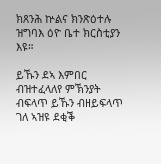ክጸንሕ ኵልና ክንጽዕተሉ ዝግባእ ዕዮ ቤተ ክርስቲያን እዩ።

ይኹን ደኣ እምበር ብዝተፈላለየ ምኽንያት ብፍላጥ ይኹን ብዘይፍላጥ ገለ ኣዝዩ ደቂቕ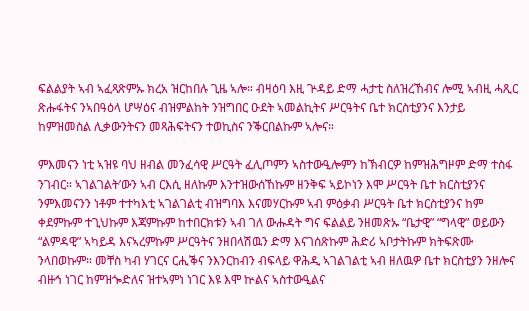ፍልልያት ኣብ ኣፈጻጽምኡ ክረአ ዝርከበሉ ጊዜ ኣሎ። ብዛዕባ እዚ ጕዳይ ድማ ሓታቲ ስለዝረኸብና ሎሚ ኣብዚ ሓጺር ጽሑፋትና ንኣበዓዕላ ሆሣዕና ብዝምልከት ንዝግበር ዑደት ኣመልኪትና ሥርዓትና ቤተ ክርስቲያንና እንታይ ከምዝመስል ሊቃውንትናን መጻሕፍትናን ተወኪስና ንቕርበልኩም ኣሎና።

ምእመናን ነቲ ኣዝዩ ባህ ዘብል መንፈሳዊ ሥርዓት ፈሊጦምን ኣስተውዒሎምን ከኽብርዎ ከምዝሕግዞም ድማ ተስፋ ንገብር። ኣገልገልት’ውን ኣብ ርእሲ ዘለኩም እንተዝውሰኸኩም ዘንቅፍ ኣይኮነን እሞ ሥርዓት ቤተ ክርስቲያንና ንምእመናንን ነቶም ተተካእቲ ኣገልገልቲ ብዝግባእ እናመሃርኩም ኣብ ምዕቃብ ሥርዓት ቤተ ክርስቲያንና ከም ቀደምኩም ተጊህኩም እጃምኩም ከተበርክቱን ኣብ ገለ ውሑዳት ግና ፍልልይ ንዘመጽኡ “ቤታዊ” “ግላዊ” ወይውን “ልምዳዊ” ኣካይዳ እናኣረምኩም ሥርዓትና ንዘበላሽዉን ድማ እናገሰጽኩም ሕድሪ ኣቦታትኩም ክትፍጽሙ ንላበወኩም። መቸስ ካብ ሃገርና ርሒቕና ንእንርከብን ብፍላይ ዋሕዲ ኣገልገልቲ ኣብ ዘለዉዎ ቤተ ክርስቲያን ንዘሎና ብዙኅ ነገር ከምዝጐድለና ዝተኣምነ ነገር እዩ እሞ ኵልና ኣስተውዒልና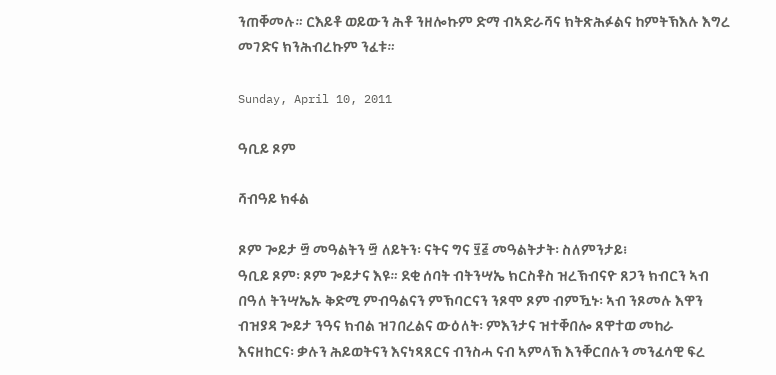ንጠቐመሉ። ርእይቶ ወይውን ሕቶ ንዘሎኩም ድማ ብኣድራሻና ክትጽሕፉልና ከምትኽእሉ እግረ መገድና ክንሕብረኩም ንፈቱ።

Sunday, April 10, 2011

ዓቢይ ጾም

ሻብዓይ ክፋል

ጾም ጐይታ ፵ መዓልትን ፵ ለይትን፡ ናትና ግና ፶፭ መዓልትታት፡ ስለምንታይ፧
ዓቢይ ጾም፡ ጾም ጐይታና እዩ። ደቂ ሰባት ብትንሣኤ ክርስቶስ ዝረኽብናዮ ጸጋን ክብርን ኣብ በዓለ ትንሣኤኡ ቅድሚ ምብዓልናን ምኽባርናን ንጾሞ ጾም ብምዃኑ፡ ኣብ ንጾመሉ እዋን ብዝያዳ ጐይታ ንዓና ክብል ዝገበረልና ውዕለት፡ ምእንታና ዝተቐበሎ ጸዋተወ መከራ እናዘከርና፡ ቃሉን ሕይወትናን እናነጻጸርና ብንስሓ ናብ ኣምላኽ እንቐርበሉን መንፈሳዊ ፍረ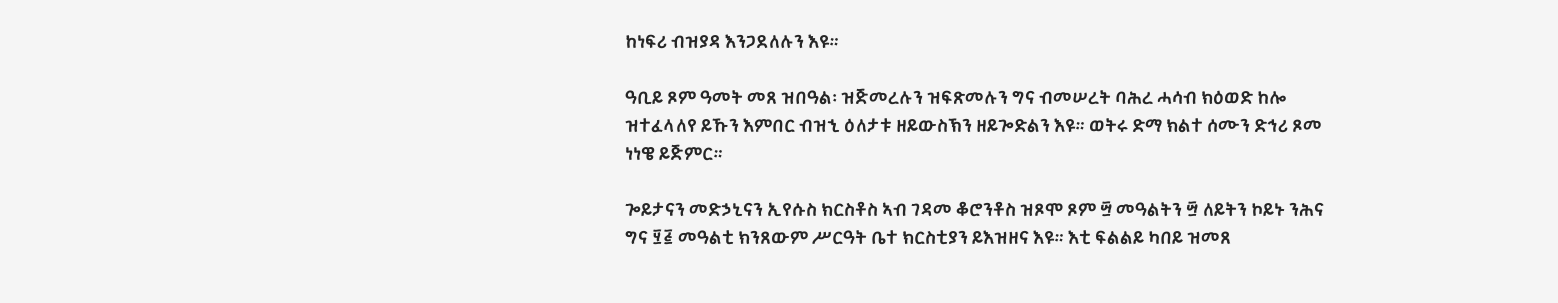ከነፍሪ ብዝያዳ እንጋደለሉን እዩ።

ዓቢይ ጾም ዓመት መጸ ዝበዓል፡ ዝጅመረሉን ዝፍጽመሉን ግና ብመሠረት ባሕረ ሓሳብ ክዕወድ ከሎ ዝተፈላለየ ይኹን እምበር ብዝኂ ዕለታቱ ዘይውስኽን ዘይጐድልን እዩ። ወትሩ ድማ ክልተ ሰሙን ድኅሪ ጾመ ነነዌ ይጅምር።

ጐይታናን መድኃኒናን ኢየሱስ ክርስቶስ ኣብ ገዳመ ቆሮንቶስ ዝጾሞ ጾም ፵ መዓልትን ፵ ለይትን ኮይኑ ንሕና ግና ፶፭ መዓልቲ ክንጸውም ሥርዓት ቤተ ክርስቲያን ይእዝዘና እዩ። እቲ ፍልልይ ካበይ ዝመጸ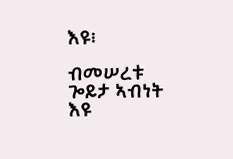እዩ፧

ብመሠረቱ ጐይታ ኣብነት እዩ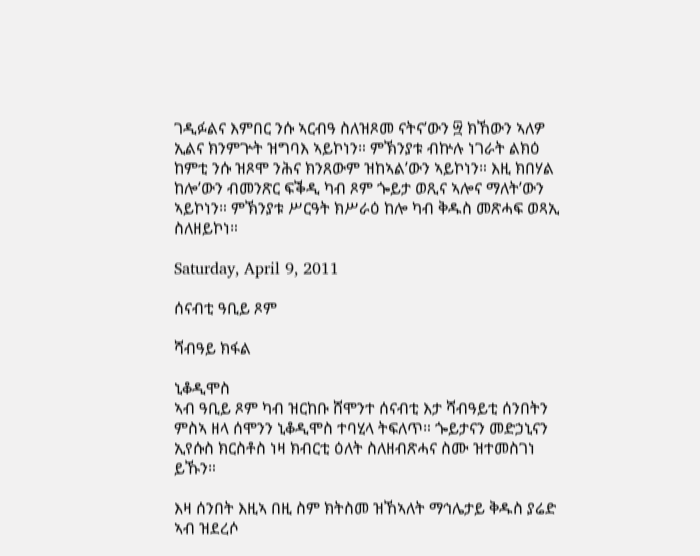ገዲፉልና እምበር ንሱ ኣርብዓ ስለዝጾመ ናትና’ውን ፵ ክኸውን ኣለዎ ኢልና ክንምጕት ዝግባእ ኣይኮነን። ምኽንያቱ ብኵሉ ነገራት ልክዕ ከምቲ ንሱ ዝጾሞ ንሕና ክንጸውም ዝከኣል’ውን ኣይኮነን። እዚ ክበሃል ከሎ’ውን ብመንጽር ፍቕዲ ካብ ጾም ጐይታ ወጺና ኣሎና ማለት’ውን ኣይኮነን። ምኽንያቱ ሥርዓት ክሥራዕ ከሎ ካብ ቅዱስ መጽሓፍ ወጻኢ ስለዘይኮነ።

Saturday, April 9, 2011

ሰናብቲ ዓቢይ ጾም

ሻብዓይ ክፋል

ኒቆዲሞስ
ኣብ ዓቢይ ጾም ካብ ዝርከቡ ሸሞንተ ሰናብቲ እታ ሻብዓይቲ ሰንበትን ምስኣ ዘላ ሰሞንን ኒቆዲሞስ ተባሂላ ትፍለጥ። ጐይታናን መድኃኒናን ኢየሱስ ክርስቶስ ነዛ ክብርቲ ዕለት ስለዘብጽሓና ስሙ ዝተመስገነ ይኹን።

እዛ ሰንበት እዚኣ በዚ ስም ክትስመ ዝኸኣለት ማኅሌታይ ቅዱስ ያሬድ ኣብ ዝደረሶ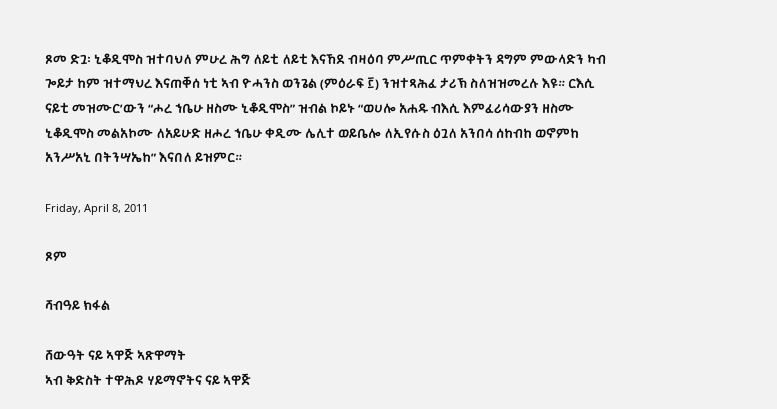ጾመ ድጓ፡ ኒቆዲሞስ ዝተባህለ ምሁረ ሕግ ለይቲ ለይቲ እናኸደ ብዛዕባ ምሥጢር ጥምቀትን ዳግም ምውላድን ካብ ጐይታ ከም ዝተማህረ እናጠቐሰ ነቲ ኣብ ዮሓንስ ወንጌል (ምዕራፍ ፫) ንዝተጻሕፈ ታሪኽ ስለዝዝመረሉ እዩ። ርእሲ ናይቲ መዝሙር’ውን “ሖረ ኀቤሁ ዘስሙ ኒቆዲሞስ” ዝብል ኮይኑ “ወሀሎ አሐዱ ብእሲ እምፈሪሳውያን ዘስሙ ኒቆዲሞስ መልአኮሙ ለአይሁድ ዘሖረ ኀቤሁ ቀዲሙ ሌሊተ ወይቤሎ ለኢየሱስ ዕጓለ አንበሳ ሰከብከ ወኖምከ አንሥአኒ በትንሣኤከ” እናበለ ይዝምር።

Friday, April 8, 2011

ጾም

ሻብዓይ ክፋል

ሸውዓት ናይ ኣዋጅ ኣጽዋማት
ኣብ ቅድስት ተዋሕዶ ሃይማኖትና ናይ ኣዋጅ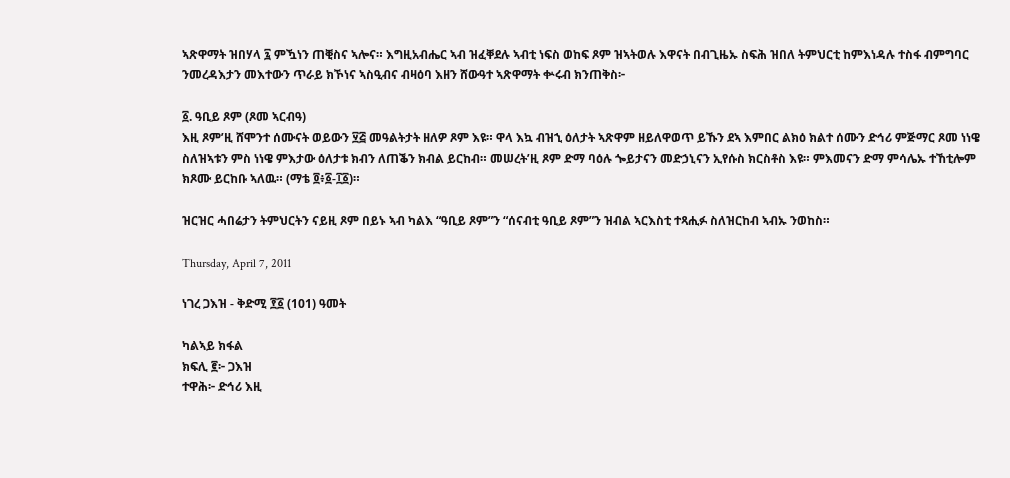ኣጽዋማት ዝበሃላ ፯ ምዃነን ጠቒስና ኣሎና። እግዚአብሔር ኣብ ዝፈቐደሉ ኣብቲ ነፍስ ወከፍ ጾም ዝኣትወሉ እዋናት በብጊዜኡ ስፍሕ ዝበለ ትምህርቲ ከምእነዳሉ ተስፋ ብምግባር ንመረዳእታን መእተውን ጥራይ ክኾነና ኣስዒብና ብዛዕባ እዘን ሸውዓተ ኣጽዋማት ቍሩብ ክንጠቅስ፦

፩. ዓቢይ ጾም (ጾመ ኣርብዓ)
እዚ ጾም’ዚ ሸሞንተ ሰሙናት ወይውን ፶፭ መዓልትታት ዘለዎ ጾም እዩ። ዋላ እኳ ብዝኂ ዕለታት ኣጽዋም ዘይለዋወጥ ይኹን ደኣ እምበር ልክዕ ክልተ ሰሙን ድኅሪ ምጅማር ጾመ ነነዌ ስለዝኣቱን ምስ ነነዌ ምእታው ዕለታቱ ክብን ለጠቕን ክብል ይርከብ። መሠረት’ዚ ጾም ድማ ባዕሉ ጐይታናን መድኃኒናን ኢየሱስ ክርስቶስ እዩ። ምእመናን ድማ ምሳሌኡ ተኸቲሎም ክጾሙ ይርከቡ ኣለዉ። (ማቴ ፬፥፩-፲፩)።

ዝርዝር ሓበሬታን ትምህርትን ናይዚ ጾም በይኑ ኣብ ካልእ “ዓቢይ ጾም”ን “ሰናብቲ ዓቢይ ጾም”ን ዝብል ኣርእስቲ ተጻሒፉ ስለዝርከብ ኣብኡ ንወከስ።

Thursday, April 7, 2011

ነገረ ጋእዝ - ቅድሚ ፻፩ (101) ዓመት

ካልኣይ ክፋል
ክፍሊ ፪፦ ጋእዝ
ተዋሕ፦ ድኅሪ እዚ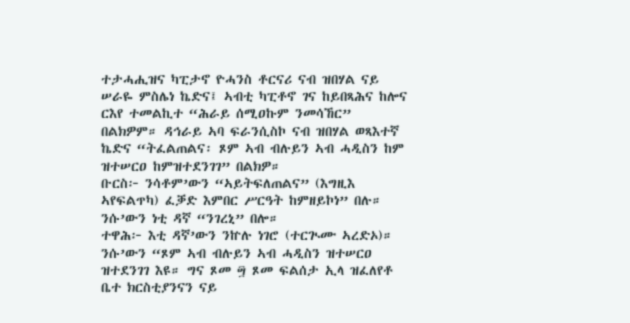ተታሓሒዝና ካፒታኖ ዮሓንስ ቶርናሪ ናብ ዝበሃል ናይ ሠራዬ ምስሌነ ኬድና፤ ኣብቲ ካፒቶኖ ገና ከይበጻሕና ከሎና ርእየ ተመልኪተ “ሕራይ ሰሚዐኩም ንመሳኸር” በልክዎም። ዳኅራይ ኣባ ፍራንሲስኮ ናብ ዝበሃል ወጻእተኛ ኬድና “ትፈልጠልና፡ ጾም ኣብ ብሉይን ኣብ ሓዲስን ከም ዝተሠርዐ ከምዝተደንገገ” በልክዎ።
ቡርስ፦ ንሳቶም’ውን “ኣይትፍለጠልና” (እግዚእ ኣየፍልጥካ) ፈቓድ እምበር ሥርዓት ከምዘይኮነ” በሉ። ንሱ’ውን ነቲ ዳኛ “ንገረኒ” በሎ።
ተዋሕ፦ እቲ ዳኛ’ውን ንኵሉ ነገሮ (ተርጒሙ ኣረድኦ)። ንሱ’ውን “ጾም ኣብ ብሉይን ኣብ ሓዲስን ዝተሠርዐ ዝተደንገገ እዩ። ግና ጾመ ፵ ጾመ ፍልሰታ ኢላ ዝፈለየቶ ቤተ ክርስቲያንናን ናይ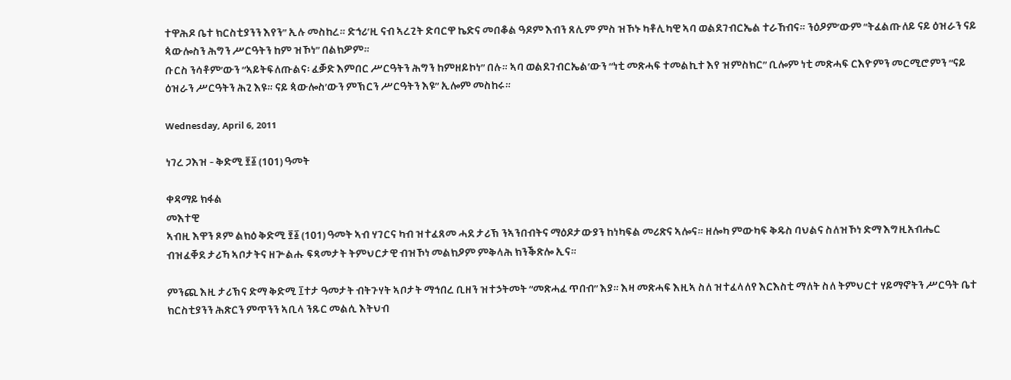ተዋሕዶ ቤተ ክርስቲያንን እየን” ኢሉ መስከረ። ድኅሪ’ዚ ናብ ኣረጊት ድባርዋ ኬድና መበቆል ዓዶም እብን ጸሊም ምስ ዝኾኑ ካቶሊካዊ ኣባ ወልደገብርኤል ተራኸብና። ንዕዖም’ውም “ትፈልጡለይ ናይ ዕዝራን ናይ ጳውሎስን ሕግን ሥርዓትን ከም ዝኾነ” በልክዎም።
ቡርስ ንሳቶም’ውን “ኣይትፍለጡልና፡ ፈቓድ እምበር ሥርዓትን ሕግን ከምዘይኮነ” በሉ። ኣባ ወልደገብርኤል’ውን “ነቲ መጽሓፍ ተመልኪተ እየ ዝምስክር” ቢሎም ነቲ መጽሓፍ ርእዮምን መርሚሮምን “ናይ ዕዝራን ሥርዓትን ሕጊ እዩ። ናይ ጳውሎስ’ውን ምኽርን ሥርዓትን እዩ” ኢሎም መስከሩ።

Wednesday, April 6, 2011

ነገረ ጋእዝ - ቅድሚ ፻፩ (101) ዓመት

ቀዳማይ ክፋል
መእተዊ
ኣብዚ እዋን ጾም ልክዕ ቅድሚ ፻፩ (101) ዓመት ኣብ ሃገርና ካብ ዝተፈጸመ ሓደ ታሪኽ ንኣንበብትና ማዕዶታውያን ከነካፍል መሪጽና ኣሎና። ዘሎካ ምውካፍ ቅዱስ ባህልና ስለዝኾነ ድማ እግዚአብሔር ብዝፈቐደ ታሪኻ ኣቦታትና ዘጕልሑ ፍጻመታት ትምህርታዊ ብዝኾነ መልክዖም ምቅላሕ ክንቕጽሎ ኢና።

ምንጪ እዚ ታሪኽና ድማ ቅድሚ ፲ተታ ዓመታት ብትጉሃት ኣቦታት ማኅበረ ቢዘን ዝተኃትመት “መጽሓፈ ጥበብ” እያ። እዛ መጽሓፍ እዚኣ ስለ ዝተፈላለየ እርእስቲ ማለት ስለ ትምህርተ ሃይማኖትን ሥርዓት ቤተ ክርስቲያንን ሕጽርን ምጥንን ኣቢላ ንጹር መልሲ እትህብ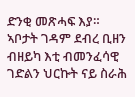ድንቂ መጽሓፍ እያ። ኣቦታት ገዳም ደብረ ቢዘን ብዘይካ እቲ ብመንፈሳዊ ገድልን ህርኩት ናይ ስራሕ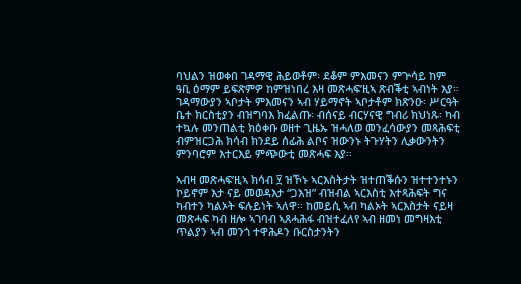ባህልን ዝወቀበ ገዳማዊ ሕይወቶም፡ ደቆም ምእመናን ምጕሳይ ከም ዓቢ ዕማም ይፍጽምዎ ከምዝነበረ እዛ መጽሓፍ’ዚኣ ጽብቕቲ ኣብነት እያ። ገዳማውያን ኣቦታት ምእመናን ኣብ ሃይማኖት ኣቦታቶም ክጽንዑ፡ ሥርዓት ቤተ ክርስቲያን ብዝግባእ ክፈልጡ፡ ብሰናይ ብርሃናዊ ግብሪ ክህነጹ፡ ካብ ተኳሉ መንጠልቲ ክዕቀቡ ወዘተ ጊዜኡ ዝሓለወ መንፈሳውያን መጻሕፍቲ ብምዝርጋሕ ክሳብ ክንደይ ሰፊሕ ልቦና ዝውንኑ ትጉሃትን ሊቃውንትን ምንባሮም እተርእይ ምጭውቲ መጽሓፍ እያ።

ኣብዛ መጽሓፍ’ዚኣ ክሳብ ፶ ዝኾኑ ኣርእስትታት ዝተጠቕሱን ዝተተንተኑን ኮይኖም እታ ናይ መወዳእታ “ጋእዝ” ብዝብል ኣርእስቲ እተጻሕፍት ግና ካብተን ካልኦት ፍሉይነት ኣለዋ። ከመይሲ ኣብ ካልኦት ኣርእስታት ናይዛ መጽሓፍ ካብ ዘሎ ኣገባብ ኣጸሓሕፋ ብዝተፈለየ ኣብ ዘመነ መግዛእቲ ጥልያን ኣብ መንጎ ተዋሕዶን ቡርስታንትን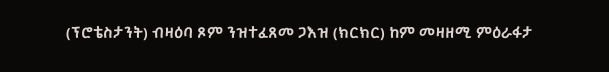(ፕሮቴስታንት) ብዛዕባ ጾም ንዝተፈጸመ ጋእዝ (ክርክር) ከም መዛዘሚ ምዕራፋታ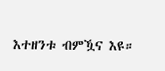እተዘንቱ ብምዃና እዩ።